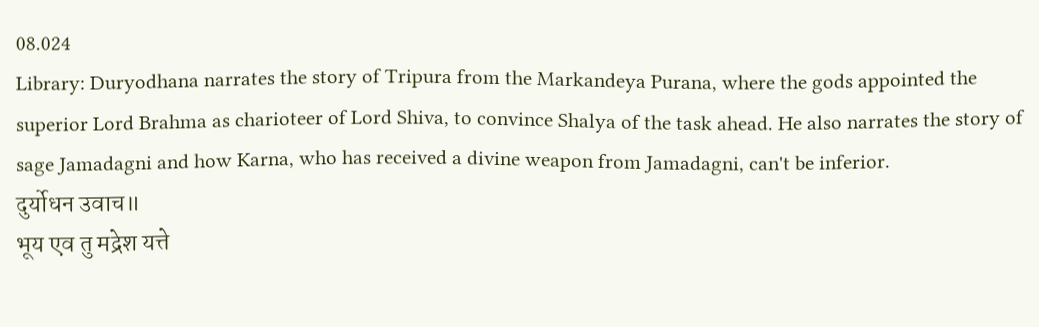08.024
Library: Duryodhana narrates the story of Tripura from the Markandeya Purana, where the gods appointed the superior Lord Brahma as charioteer of Lord Shiva, to convince Shalya of the task ahead. He also narrates the story of sage Jamadagni and how Karna, who has received a divine weapon from Jamadagni, can't be inferior.
दुर्योधन उवाच॥
भूय एव तु मद्रेश यत्ते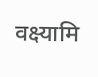वक्ष्यामि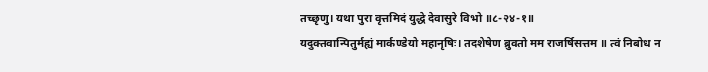तच्छृणु। यथा पुरा वृत्तमिदं युद्धे देवासुरे विभो ॥८-२४-१॥
यदुक्तवान्पितुर्मह्यं मार्कण्डेयो महानृषिः। तदशेषेण ब्रुवतो मम राजर्षिसत्तम ॥ त्वं निबोध न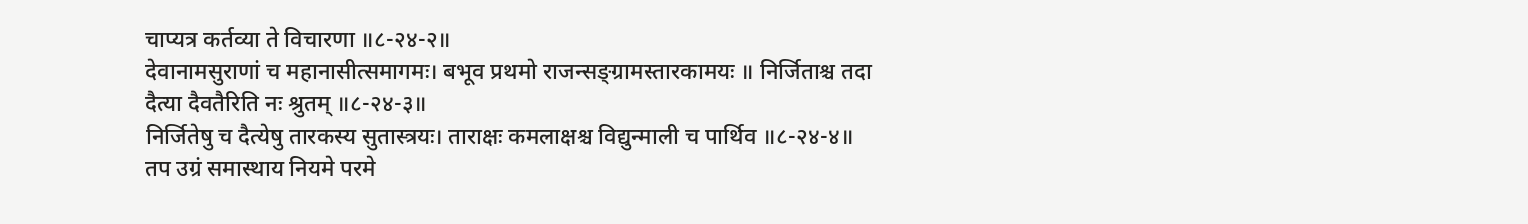चाप्यत्र कर्तव्या ते विचारणा ॥८-२४-२॥
देवानामसुराणां च महानासीत्समागमः। बभूव प्रथमो राजन्सङ्ग्रामस्तारकामयः ॥ निर्जिताश्च तदा दैत्या दैवतैरिति नः श्रुतम् ॥८-२४-३॥
निर्जितेषु च दैत्येषु तारकस्य सुतास्त्रयः। ताराक्षः कमलाक्षश्च विद्युन्माली च पार्थिव ॥८-२४-४॥
तप उग्रं समास्थाय नियमे परमे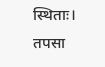स्थिताः। तपसा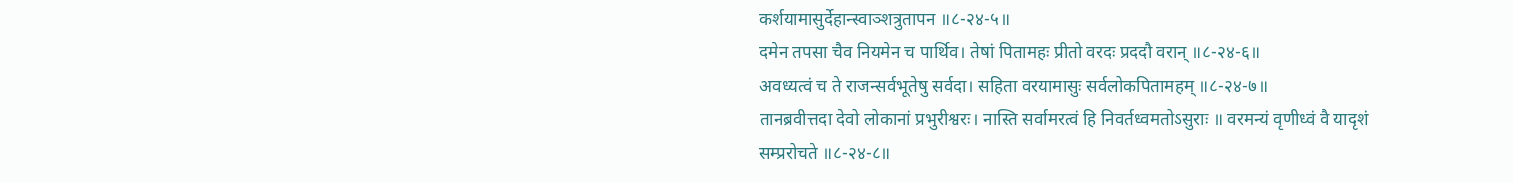कर्शयामासुर्देहान्स्वाञ्शत्रुतापन ॥८-२४-५॥
दमेन तपसा चैव नियमेन च पार्थिव। तेषां पितामहः प्रीतो वरदः प्रददौ वरान् ॥८-२४-६॥
अवध्यत्वं च ते राजन्सर्वभूतेषु सर्वदा। सहिता वरयामासुः सर्वलोकपितामहम् ॥८-२४-७॥
तानब्रवीत्तदा देवो लोकानां प्रभुरीश्वरः। नास्ति सर्वामरत्वं हि निवर्तध्वमतोऽसुराः ॥ वरमन्यं वृणीध्वं वै यादृशं सम्प्ररोचते ॥८-२४-८॥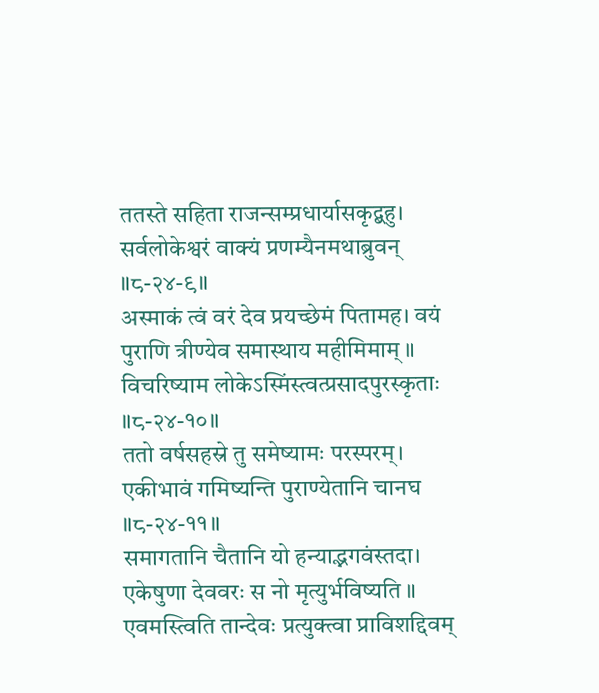ततस्ते सहिता राजन्सम्प्रधार्यासकृद्बहु। सर्वलोकेश्वरं वाक्यं प्रणम्यैनमथाब्रुवन् ॥८-२४-९॥
अस्माकं त्वं वरं देव प्रयच्छेमं पितामह। वयं पुराणि त्रीण्येव समास्थाय महीमिमाम् ॥ विचरिष्याम लोकेऽस्मिंस्त्वत्प्रसादपुरस्कृताः ॥८-२४-१०॥
ततो वर्षसहस्रे तु समेष्यामः परस्परम्। एकीभावं गमिष्यन्ति पुराण्येतानि चानघ ॥८-२४-११॥
समागतानि चैतानि यो हन्याद्भगवंस्तदा। एकेषुणा देववरः स नो मृत्युर्भविष्यति ॥ एवमस्त्विति तान्देवः प्रत्युक्त्वा प्राविशद्दिवम्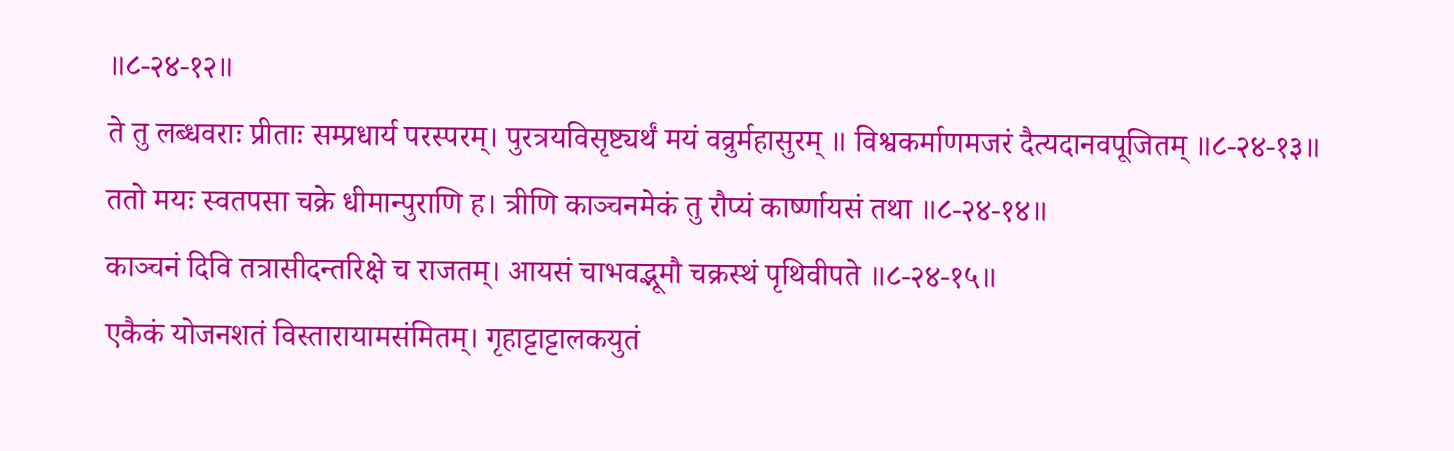॥८-२४-१२॥
ते तु लब्धवराः प्रीताः सम्प्रधार्य परस्परम्। पुरत्रयविसृष्ट्यर्थं मयं वव्रुर्महासुरम् ॥ विश्वकर्माणमजरं दैत्यदानवपूजितम् ॥८-२४-१३॥
ततो मयः स्वतपसा चक्रे धीमान्पुराणि ह। त्रीणि काञ्चनमेकं तु रौप्यं कार्ष्णायसं तथा ॥८-२४-१४॥
काञ्चनं दिवि तत्रासीदन्तरिक्षे च राजतम्। आयसं चाभवद्भूमौ चक्रस्थं पृथिवीपते ॥८-२४-१५॥
एकैकं योजनशतं विस्तारायामसंमितम्। गृहाट्टाट्टालकयुतं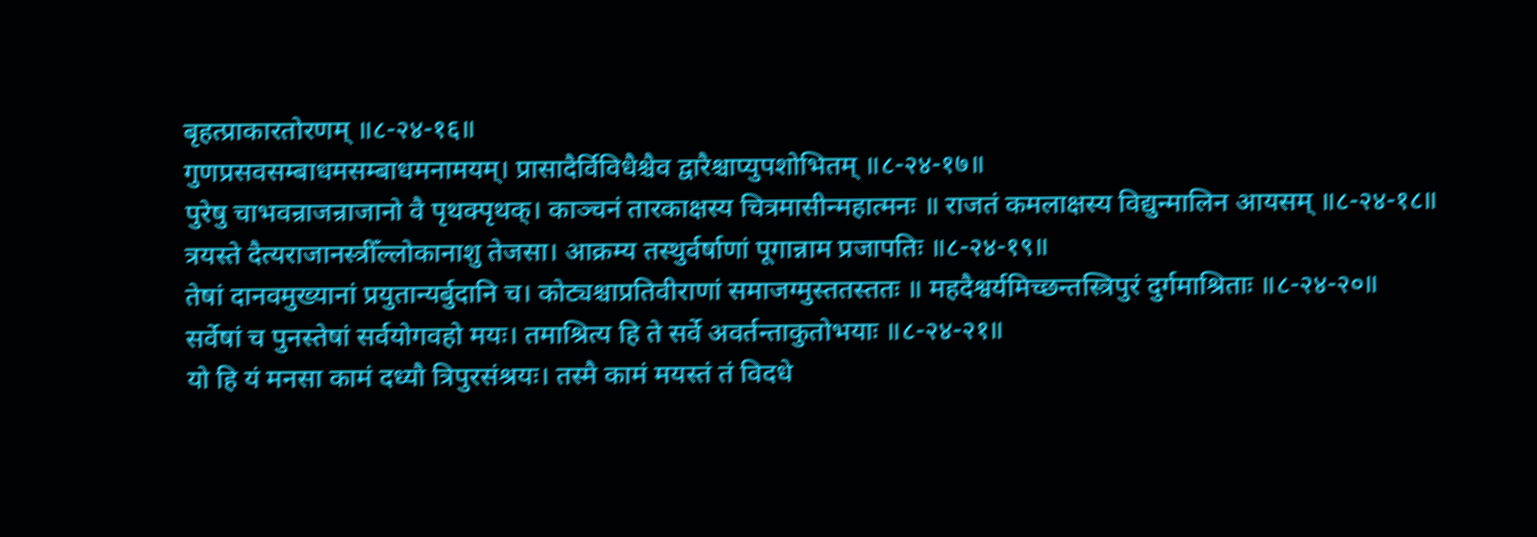बृहत्प्राकारतोरणम् ॥८-२४-१६॥
गुणप्रसवसम्बाधमसम्बाधमनामयम्। प्रासादैर्विविधैश्चैव द्वारैश्चाप्युपशोभितम् ॥८-२४-१७॥
पुरेषु चाभवन्राजन्राजानो वै पृथक्पृथक्। काञ्चनं तारकाक्षस्य चित्रमासीन्महात्मनः ॥ राजतं कमलाक्षस्य विद्युन्मालिन आयसम् ॥८-२४-१८॥
त्रयस्ते दैत्यराजानस्त्रीँल्लोकानाशु तेजसा। आक्रम्य तस्थुर्वर्षाणां पूगान्नाम प्रजापतिः ॥८-२४-१९॥
तेषां दानवमुख्यानां प्रयुतान्यर्बुदानि च। कोट्यश्चाप्रतिवीराणां समाजग्मुस्ततस्ततः ॥ महदैश्वर्यमिच्छन्तस्त्रिपुरं दुर्गमाश्रिताः ॥८-२४-२०॥
सर्वेषां च पुनस्तेषां सर्वयोगवहो मयः। तमाश्रित्य हि ते सर्वे अवर्तन्ताकुतोभयाः ॥८-२४-२१॥
यो हि यं मनसा कामं दध्यौ त्रिपुरसंश्रयः। तस्मै कामं मयस्तं तं विदधे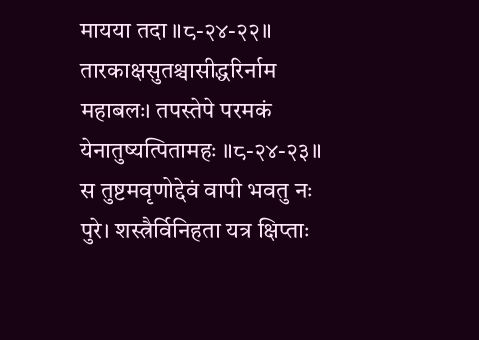मायया तदा ॥८-२४-२२॥
तारकाक्षसुतश्चासीद्धरिर्नाम महाबलः। तपस्तेपे परमकं येनातुष्यत्पितामहः ॥८-२४-२३॥
स तुष्टमवृणोद्देवं वापी भवतु नः पुरे। शस्त्रैर्विनिहता यत्र क्षिप्ताः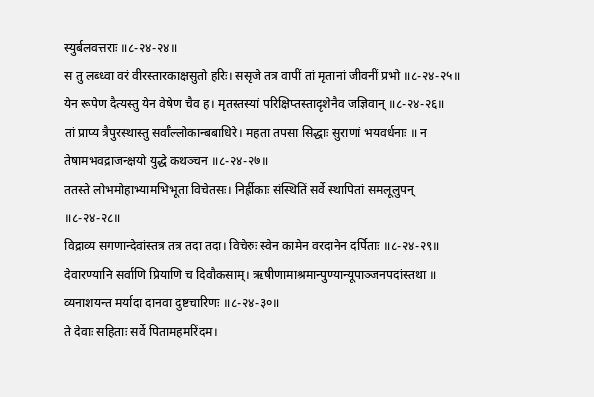स्युर्बलवत्तराः ॥८-२४-२४॥
स तु लब्ध्वा वरं वीरस्तारकाक्षसुतो हरिः। ससृजे तत्र वापीं तां मृतानां जीवनीं प्रभो ॥८-२४-२५॥
येन रूपेण दैत्यस्तु येन वेषेण चैव ह। मृतस्तस्यां परिक्षिप्तस्तादृशेनैव जज्ञिवान् ॥८-२४-२६॥
तां प्राप्य त्रैपुरस्थास्तु सर्वाँल्लोकान्बबाधिरे। महता तपसा सिद्धाः सुराणां भयवर्धनाः ॥ न तेषामभवद्राजन्क्षयो युद्धे कथञ्चन ॥८-२४-२७॥
ततस्ते लोभमोहाभ्यामभिभूता विचेतसः। निर्ह्रीकाः संस्थितिं सर्वे स्थापितां समलूलुपन् ॥८-२४-२८॥
विद्राव्य सगणान्देवांस्तत्र तत्र तदा तदा। विचेरुः स्वेन कामेन वरदानेन दर्पिताः ॥८-२४-२९॥
देवारण्यानि सर्वाणि प्रियाणि च दिवौकसाम्। ऋषीणामाश्रमान्पुण्यान्यूपाञ्जनपदांस्तथा ॥ व्यनाशयन्त मर्यादा दानवा दुष्टचारिणः ॥८-२४-३०॥
ते देवाः सहिताः सर्वे पितामहमरिंदम।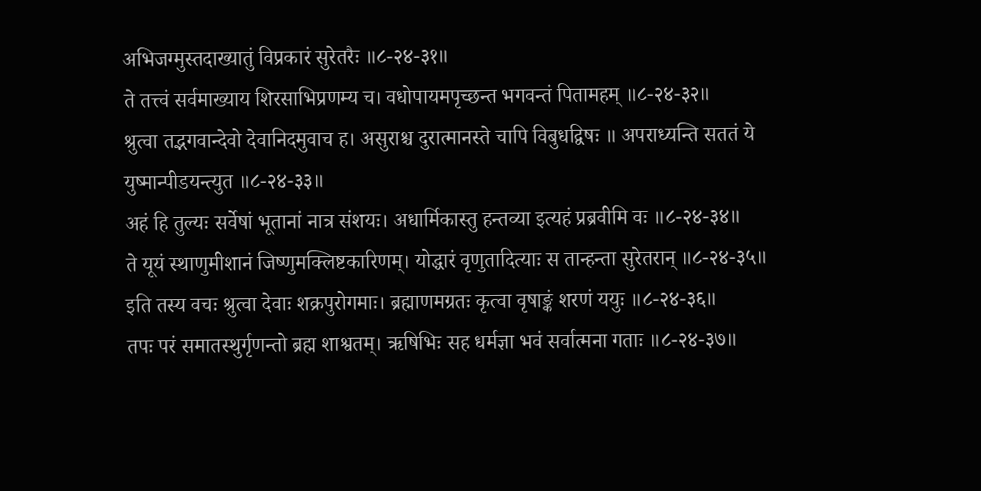अभिजग्मुस्तदाख्यातुं विप्रकारं सुरेतरैः ॥८-२४-३१॥
ते तत्त्वं सर्वमाख्याय शिरसाभिप्रणम्य च। वधोपायमपृच्छन्त भगवन्तं पितामहम् ॥८-२४-३२॥
श्रुत्वा तद्भगवान्देवो देवानिदमुवाच ह। असुराश्च दुरात्मानस्ते चापि विबुधद्विषः ॥ अपराध्यन्ति सततं ये युष्मान्पीडयन्त्युत ॥८-२४-३३॥
अहं हि तुल्यः सर्वेषां भूतानां नात्र संशयः। अधार्मिकास्तु हन्तव्या इत्यहं प्रब्रवीमि वः ॥८-२४-३४॥
ते यूयं स्थाणुमीशानं जिष्णुमक्लिष्टकारिणम्। योद्धारं वृणुतादित्याः स तान्हन्ता सुरेतरान् ॥८-२४-३५॥
इति तस्य वचः श्रुत्वा देवाः शक्रपुरोगमाः। ब्रह्माणमग्रतः कृत्वा वृषाङ्कं शरणं ययुः ॥८-२४-३६॥
तपः परं समातस्थुर्गृणन्तो ब्रह्म शाश्वतम्। ऋषिभिः सह धर्मज्ञा भवं सर्वात्मना गताः ॥८-२४-३७॥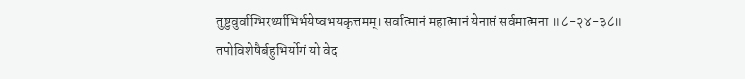तुष्टुवुर्वाग्भिरर्थ्याभिर्भयेष्वभयकृत्तमम्। सर्वात्मानं महात्मानं येनाप्तं सर्वमात्मना ॥८-२४-३८॥
तपोविशेषैर्बहुभिर्योगं यो वेद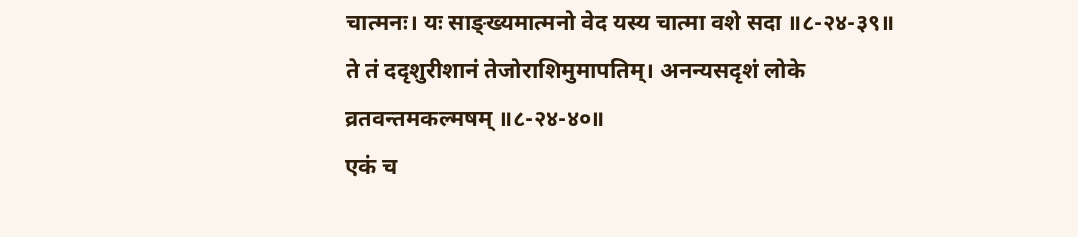चात्मनः। यः साङ्ख्यमात्मनो वेद यस्य चात्मा वशे सदा ॥८-२४-३९॥
ते तं ददृशुरीशानं तेजोराशिमुमापतिम्। अनन्यसदृशं लोके व्रतवन्तमकल्मषम् ॥८-२४-४०॥
एकं च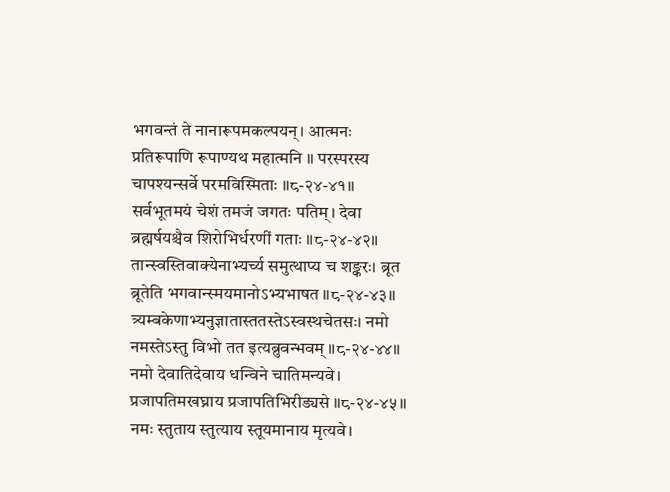भगवन्तं ते नानारूपमकल्पयन्। आत्मनः प्रतिरूपाणि रूपाण्यथ महात्मनि ॥ परस्परस्य चापश्यन्सर्वे परमविस्मिताः ॥८-२४-४१॥
सर्वभूतमयं चेशं तमजं जगतः पतिम्। देवा ब्रह्मर्षयश्चैव शिरोभिर्धरणीं गताः ॥८-२४-४२॥
तान्स्वस्तिवाक्येनाभ्यर्च्य समुत्थाप्य च शङ्करः। ब्रूत ब्रूतेति भगवान्स्मयमानोऽभ्यभाषत ॥८-२४-४३॥
त्र्यम्बकेणाभ्यनुज्ञातास्ततस्तेऽस्वस्थचेतसः। नमो नमस्तेऽस्तु विभो तत इत्यब्रुवन्भवम् ॥८-२४-४४॥
नमो देवातिदेवाय धन्विने चातिमन्यवे। प्रजापतिमखघ्नाय प्रजापतिभिरीड्यसे ॥८-२४-४५॥
नमः स्तुताय स्तुत्याय स्तूयमानाय मृत्यवे।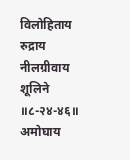विलोहिताय रुद्राय नीलग्रीवाय शूलिने ॥८-२४-४६॥
अमोघाय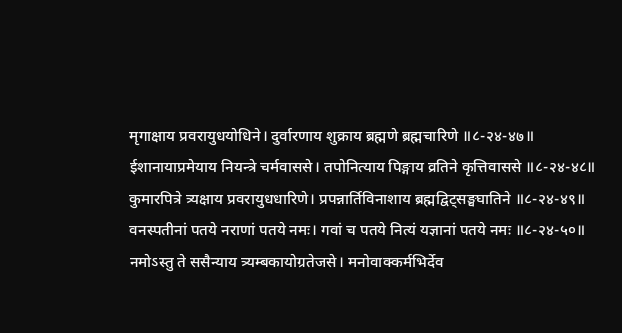मृगाक्षाय प्रवरायुधयोधिने। दुर्वारणाय शुक्राय ब्रह्मणे ब्रह्मचारिणे ॥८-२४-४७॥
ईशानायाप्रमेयाय नियन्त्रे चर्मवाससे। तपोनित्याय पिङ्गाय व्रतिने कृत्तिवाससे ॥८-२४-४८॥
कुमारपित्रे त्र्यक्षाय प्रवरायुधधारिणे। प्रपन्नार्तिविनाशाय ब्रह्मद्विट्सङ्घघातिने ॥८-२४-४९॥
वनस्पतीनां पतये नराणां पतये नमः। गवां च पतये नित्यं यज्ञानां पतये नमः ॥८-२४-५०॥
नमोऽस्तु ते ससैन्याय त्र्यम्बकायोग्रतेजसे। मनोवाक्कर्मभिर्देव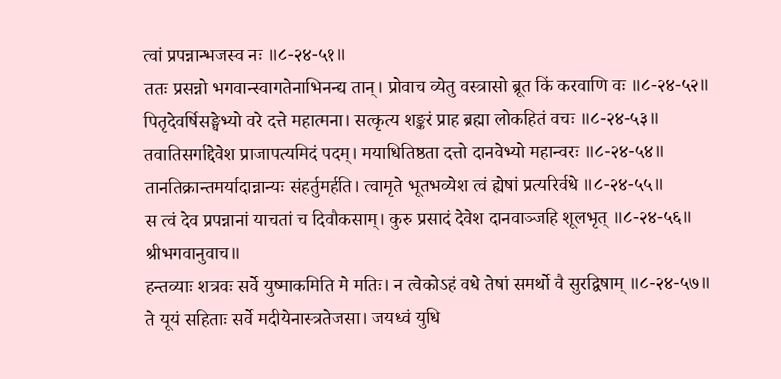त्वां प्रपन्नान्भजस्व नः ॥८-२४-५१॥
ततः प्रसन्नो भगवान्स्वागतेनाभिनन्द्य तान्। प्रोवाच व्येतु वस्त्रासो ब्रूत किं करवाणि वः ॥८-२४-५२॥
पितृदेवर्षिसङ्घेभ्यो वरे दत्ते महात्मना। सत्कृत्य शङ्करं प्राह ब्रह्मा लोकहितं वचः ॥८-२४-५३॥
तवातिसर्गाद्देवेश प्राजापत्यमिदं पदम्। मयाधितिष्ठता दत्तो दानवेभ्यो महान्वरः ॥८-२४-५४॥
तानतिक्रान्तमर्यादान्नान्यः संहर्तुमर्हति। त्वामृते भूतभव्येश त्वं ह्येषां प्रत्यरिर्वधे ॥८-२४-५५॥
स त्वं देव प्रपन्नानां याचतां च दिवौकसाम्। कुरु प्रसादं देवेश दानवाञ्जहि शूलभृत् ॥८-२४-५६॥
श्रीभगवानुवाच॥
हन्तव्याः शत्रवः सर्वे युष्माकमिति मे मतिः। न त्वेकोऽहं वधे तेषां समर्थो वै सुरद्विषाम् ॥८-२४-५७॥
ते यूयं सहिताः सर्वे मदीयेनास्त्रतेजसा। जयध्वं युधि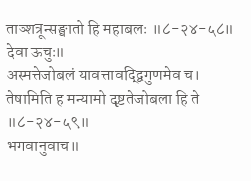ताञ्शत्रून्सङ्घातो हि महाबलः ॥८-२४-५८॥
देवा ऊचुः॥
अस्मत्तेजोबलं यावत्तावद्द्विगुणमेव च। तेषामिति ह मन्यामो दृष्टतेजोबला हि ते ॥८-२४-५९॥
भगवानुवाच॥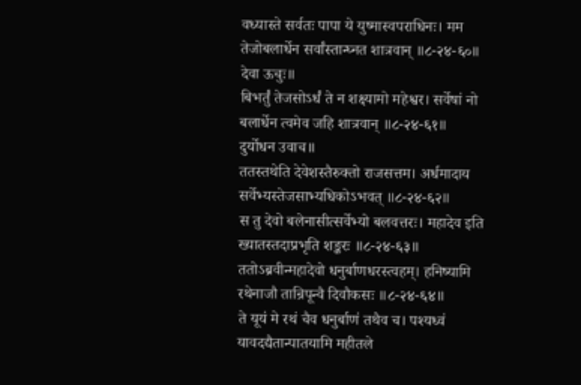वध्यास्ते सर्वतः पापा ये युष्मास्वपराधिनः। मम तेजोबलार्धेन सर्वांस्तान्घ्नत शात्रवान् ॥८-२४-६०॥
देवा ऊचुः॥
बिभर्तुं तेजसोऽर्धं ते न शक्ष्यामो महेश्वर। सर्वेषां नो बलार्धेन त्वमेव जहि शात्रवान् ॥८-२४-६१॥
दुर्योधन उवाच॥
ततस्तथेति देवेशस्तैरुक्तो राजसत्तम। अर्धमादाय सर्वेभ्यस्तेजसाभ्यधिकोऽभवत् ॥८-२४-६२॥
स तु देवो बलेनासीत्सर्वेभ्यो बलवत्तरः। महादेव इति ख्यातस्तदाप्रभृति शङ्करः ॥८-२४-६३॥
ततोऽब्रवीन्महादेवो धनुर्बाणधरस्त्वहम्। हनिष्यामि रथेनाजौ तान्रिपून्वै दिवौकसः ॥८-२४-६४॥
ते यूयं मे रथं चैव धनुर्बाणं तथैव च। पश्यध्वं यावदद्यैतान्पातयामि महीतले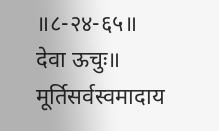॥८-२४-६५॥
देवा ऊचुः॥
मूर्तिसर्वस्वमादाय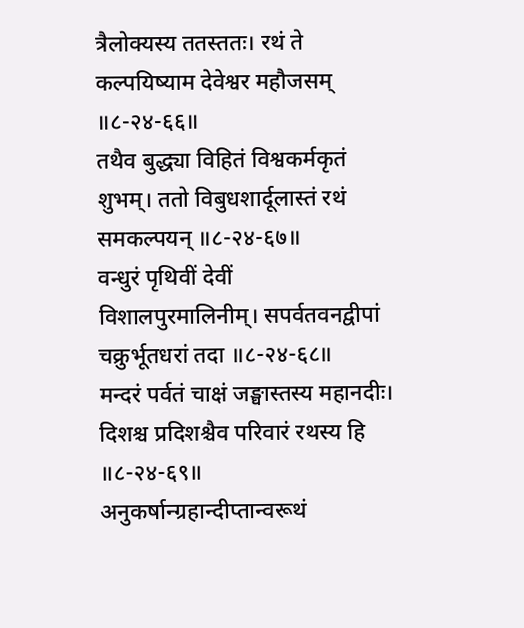त्रैलोक्यस्य ततस्ततः। रथं ते कल्पयिष्याम देवेश्वर महौजसम् ॥८-२४-६६॥
तथैव बुद्ध्या विहितं विश्वकर्मकृतं शुभम्। ततो विबुधशार्दूलास्तं रथं समकल्पयन् ॥८-२४-६७॥
वन्धुरं पृथिवीं देवीं विशालपुरमालिनीम्। सपर्वतवनद्वीपां चक्रुर्भूतधरां तदा ॥८-२४-६८॥
मन्दरं पर्वतं चाक्षं जङ्घास्तस्य महानदीः। दिशश्च प्रदिशश्चैव परिवारं रथस्य हि ॥८-२४-६९॥
अनुकर्षान्ग्रहान्दीप्तान्वरूथं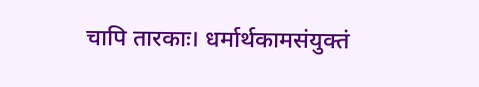चापि तारकाः। धर्मार्थकामसंयुक्तं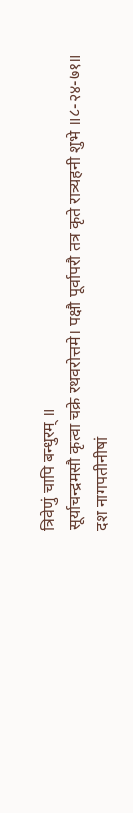त्रिवेणुं चापि बन्धुरम् ॥
सूर्याचन्द्रमसौ कृत्वा चक्रे रथवरोत्तमे। पक्षौ पूर्वापरौ तत्र कृते रात्र्यहनी शुभे ॥८-२४-७१॥
दश नागपतीनीषां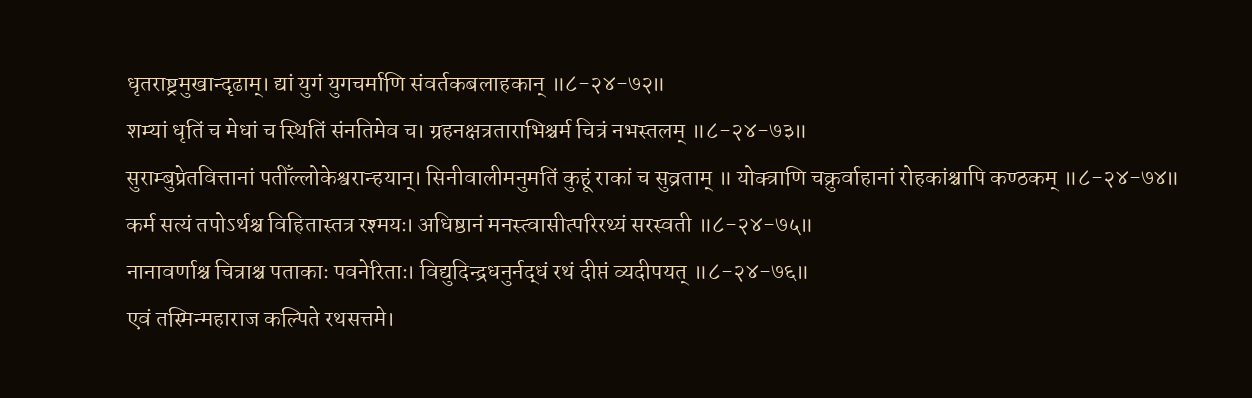धृतराष्ट्रमुखान्दृढाम्। द्यां युगं युगचर्माणि संवर्तकबलाहकान् ॥८-२४-७२॥
शम्यां धृतिं च मेधां च स्थितिं संनतिमेव च। ग्रहनक्षत्रताराभिश्चर्म चित्रं नभस्तलम् ॥८-२४-७३॥
सुराम्बुप्रेतवित्तानां पतीँल्लोकेश्वरान्हयान्। सिनीवालीमनुमतिं कुहूं राकां च सुव्रताम् ॥ योक्त्राणि चक्रुर्वाहानां रोहकांश्चापि कण्ठकम् ॥८-२४-७४॥
कर्म सत्यं तपोऽर्थश्च विहितास्तत्र रश्मयः। अधिष्ठानं मनस्त्वासीत्परिरथ्यं सरस्वती ॥८-२४-७५॥
नानावर्णाश्च चित्राश्च पताकाः पवनेरिताः। विद्युदिन्द्रधनुर्नद्धं रथं दीप्तं व्यदीपयत् ॥८-२४-७६॥
एवं तस्मिन्महाराज कल्पिते रथसत्तमे।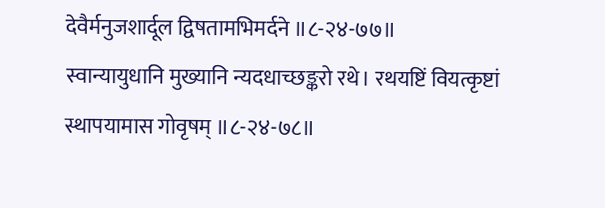देवैर्मनुजशार्दूल द्विषतामभिमर्दने ॥८-२४-७७॥
स्वान्यायुधानि मुख्यानि न्यदधाच्छङ्करो रथे। रथयष्टिं वियत्कृष्टां स्थापयामास गोवृषम् ॥८-२४-७८॥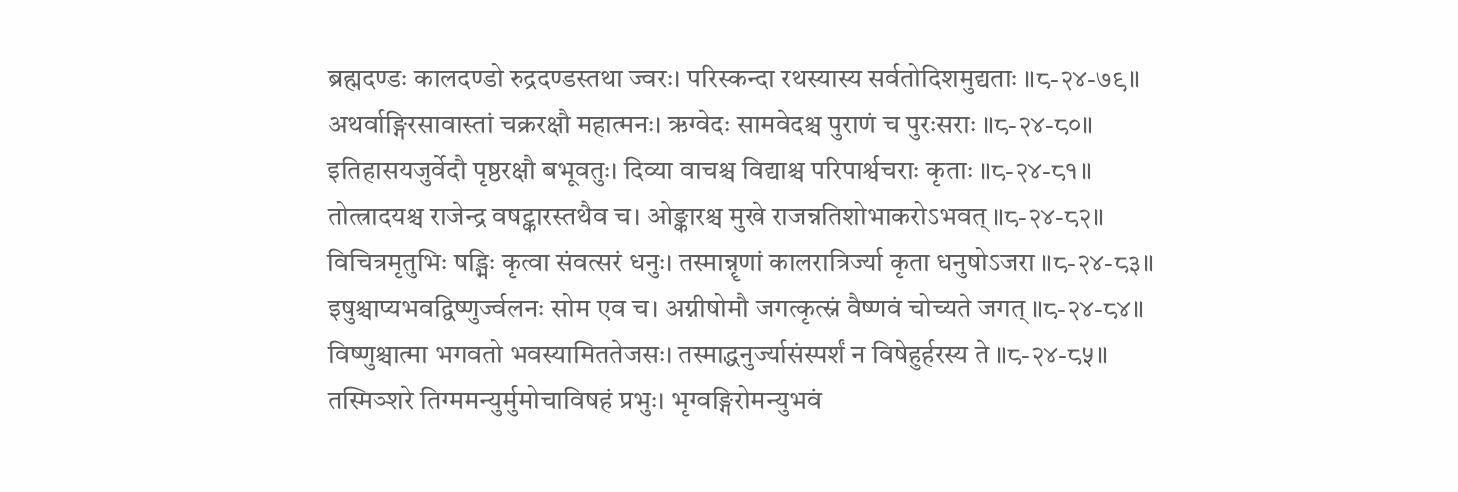ब्रह्मदण्डः कालदण्डो रुद्रदण्डस्तथा ज्वरः। परिस्कन्दा रथस्यास्य सर्वतोदिशमुद्यताः ॥८-२४-७९॥
अथर्वाङ्गिरसावास्तां चक्ररक्षौ महात्मनः। ऋग्वेदः सामवेदश्च पुराणं च पुरःसराः ॥८-२४-८०॥
इतिहासयजुर्वेदौ पृष्ठरक्षौ बभूवतुः। दिव्या वाचश्च विद्याश्च परिपार्श्वचराः कृताः ॥८-२४-८१॥
तोत्त्रादयश्च राजेन्द्र वषट्कारस्तथैव च। ओङ्कारश्च मुखे राजन्नतिशोभाकरोऽभवत् ॥८-२४-८२॥
विचित्रमृतुभिः षड्भिः कृत्वा संवत्सरं धनुः। तस्मान्नॄणां कालरात्रिर्ज्या कृता धनुषोऽजरा ॥८-२४-८३॥
इषुश्चाप्यभवद्विष्णुर्ज्वलनः सोम एव च। अग्नीषोमौ जगत्कृत्स्नं वैष्णवं चोच्यते जगत् ॥८-२४-८४॥
विष्णुश्चात्मा भगवतो भवस्यामिततेजसः। तस्माद्धनुर्ज्यासंस्पर्शं न विषेहुर्हरस्य ते ॥८-२४-८५॥
तस्मिञ्शरे तिग्ममन्युर्मुमोचाविषहं प्रभुः। भृग्वङ्गिरोमन्युभवं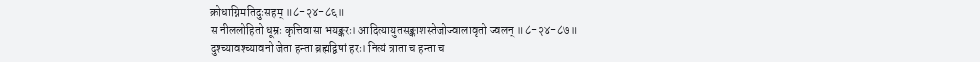क्रोधाग्निमतिदुःसहम् ॥८-२४-८६॥
स नीललोहितो धूम्रः कृत्तिवासा भयङ्करः। आदित्यायुतसङ्काशस्तेजोज्वालावृतो ज्वलन् ॥८-२४-८७॥
दुश्च्यावश्च्यावनो जेता हन्ता ब्रह्मद्विषां हरः। नित्यं त्राता च हन्ता च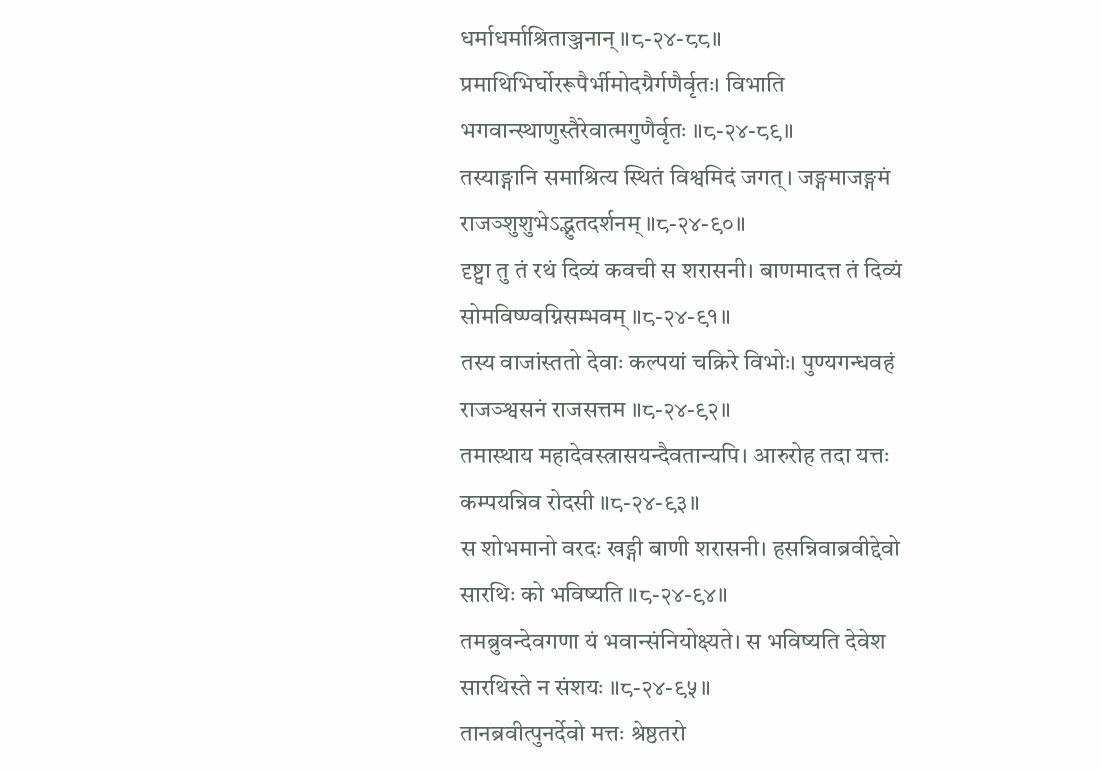धर्माधर्माश्रिताञ्जनान् ॥८-२४-८८॥
प्रमाथिभिर्घोररूपैर्भीमोदग्रैर्गणैर्वृतः। विभाति भगवान्स्थाणुस्तैरेवात्मगुणैर्वृतः ॥८-२४-८९॥
तस्याङ्गानि समाश्रित्य स्थितं विश्वमिदं जगत्। जङ्गमाजङ्गमं राजञ्शुशुभेऽद्भुतदर्शनम् ॥८-२४-९०॥
दृष्ट्वा तु तं रथं दिव्यं कवची स शरासनी। बाणमादत्त तं दिव्यं सोमविष्ण्वग्निसम्भवम् ॥८-२४-९१॥
तस्य वाजांस्ततो देवाः कल्पयां चक्रिरे विभोः। पुण्यगन्धवहं राजञ्श्वसनं राजसत्तम ॥८-२४-९२॥
तमास्थाय महादेवस्त्रासयन्दैवतान्यपि। आरुरोह तदा यत्तः कम्पयन्निव रोदसी ॥८-२४-९३॥
स शोभमानो वरदः खड्गी बाणी शरासनी। हसन्निवाब्रवीद्देवो सारथिः को भविष्यति ॥८-२४-९४॥
तमब्रुवन्देवगणा यं भवान्संनियोक्ष्यते। स भविष्यति देवेश सारथिस्ते न संशयः ॥८-२४-९५॥
तानब्रवीत्पुनर्देवो मत्तः श्रेष्ठतरो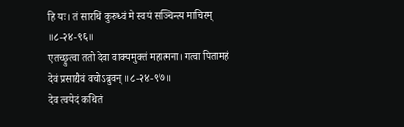हि यः। तं सारथिं कुरुध्वं मे स्वयं सञ्चिन्त्य माचिरम् ॥८-२४-९६॥
एतच्छ्रुत्वा ततो देवा वाक्यमुक्तं महात्मना। गत्वा पितामहं देवं प्रसाद्यैवं वचोऽब्रुवन् ॥८-२४-९७॥
देव त्वयेदं कथितं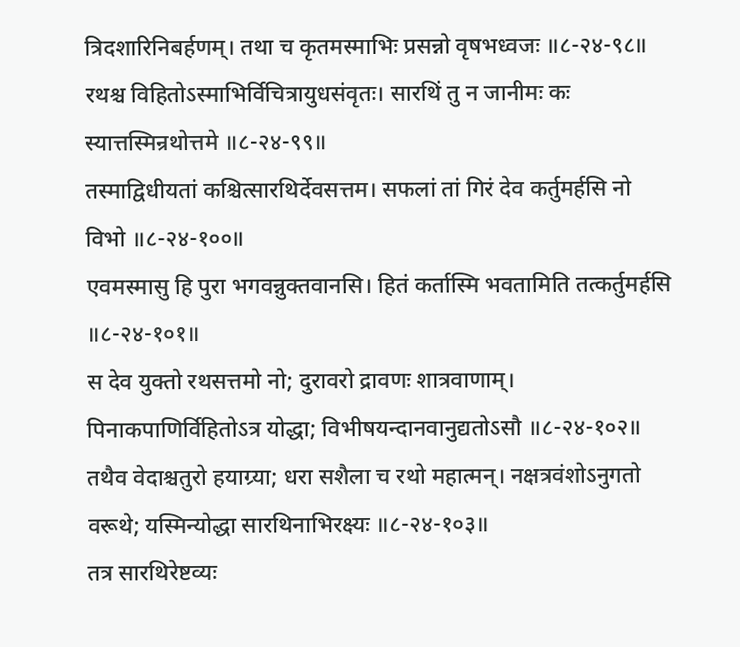त्रिदशारिनिबर्हणम्। तथा च कृतमस्माभिः प्रसन्नो वृषभध्वजः ॥८-२४-९८॥
रथश्च विहितोऽस्माभिर्विचित्रायुधसंवृतः। सारथिं तु न जानीमः कः स्यात्तस्मिन्रथोत्तमे ॥८-२४-९९॥
तस्माद्विधीयतां कश्चित्सारथिर्देवसत्तम। सफलां तां गिरं देव कर्तुमर्हसि नो विभो ॥८-२४-१००॥
एवमस्मासु हि पुरा भगवन्नुक्तवानसि। हितं कर्तास्मि भवतामिति तत्कर्तुमर्हसि ॥८-२४-१०१॥
स देव युक्तो रथसत्तमो नो; दुरावरो द्रावणः शात्रवाणाम्। पिनाकपाणिर्विहितोऽत्र योद्धा; विभीषयन्दानवानुद्यतोऽसौ ॥८-२४-१०२॥
तथैव वेदाश्चतुरो हयाग्र्या; धरा सशैला च रथो महात्मन्। नक्षत्रवंशोऽनुगतो वरूथे; यस्मिन्योद्धा सारथिनाभिरक्ष्यः ॥८-२४-१०३॥
तत्र सारथिरेष्टव्यः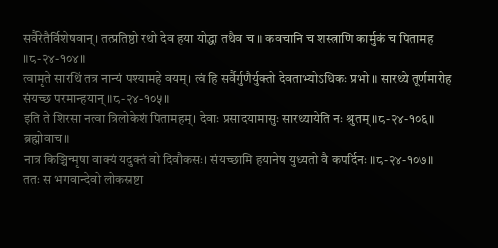सर्वैरेतैर्विशेषवान्। तत्प्रतिष्ठो रथो देव हया योद्धा तथैव च ॥ कवचानि च शस्त्राणि कार्मुकं च पितामह ॥८-२४-१०४॥
त्वामृते सारथिं तत्र नान्यं पश्यामहे वयम्। त्वं हि सर्वैर्गुणैर्युक्तो देवताभ्योऽधिकः प्रभो ॥ सारथ्ये तूर्णमारोह संयच्छ परमान्हयान् ॥८-२४-१०५॥
इति ते शिरसा नत्वा त्रिलोकेशं पितामहम्। देवाः प्रसादयामासुः सारथ्यायेति नः श्रुतम् ॥८-२४-१०६॥
ब्रह्मोवाच॥
नात्र किञ्चिन्मृषा वाक्यं यदुक्तं वो दिवौकसः। संयच्छामि हयानेष युध्यतो वै कपर्दिनः ॥८-२४-१०७॥
ततः स भगवान्देवो लोकस्रष्टा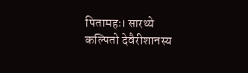पितामहः। सारथ्ये कल्पितो देवैरीशानस्य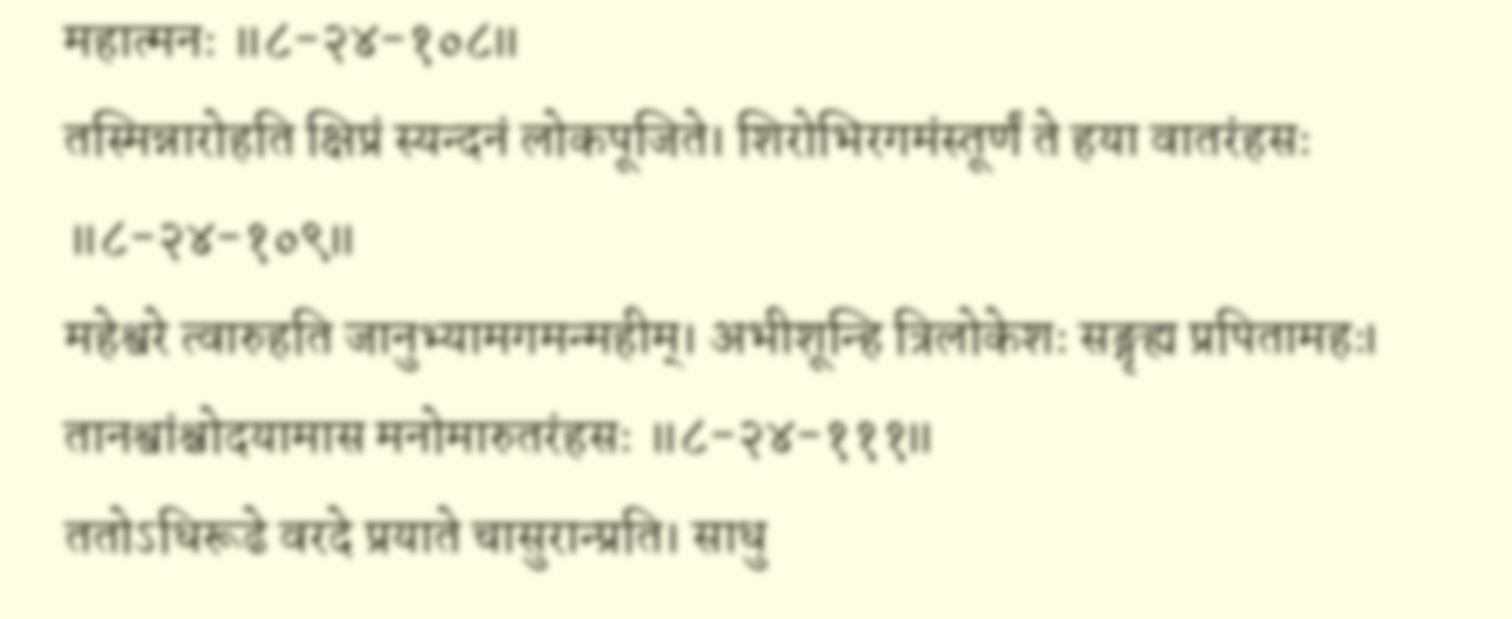महात्मनः ॥८-२४-१०८॥
तस्मिन्नारोहति क्षिप्रं स्यन्दनं लोकपूजिते। शिरोभिरगमंस्तूर्णं ते हया वातरंहसः ॥८-२४-१०९॥
महेश्वरे त्वारुहति जानुभ्यामगमन्महीम्। अभीशून्हि त्रिलोकेशः सङ्गृह्य प्रपितामहः। तानश्वांश्चोदयामास मनोमारुतरंहसः ॥८-२४-१११॥
ततोऽधिरूढे वरदे प्रयाते चासुरान्प्रति। साधु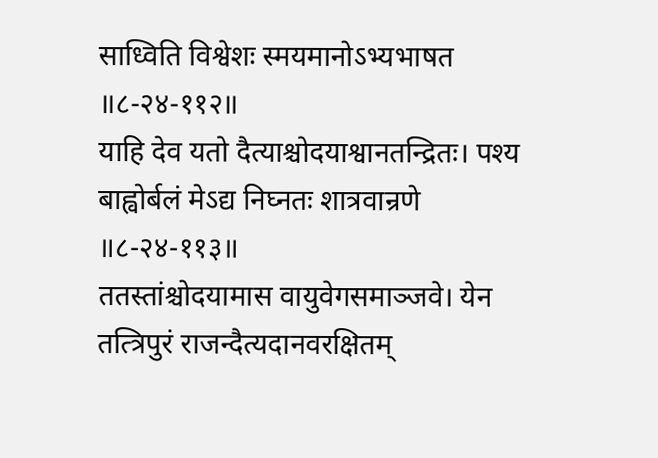साध्विति विश्वेशः स्मयमानोऽभ्यभाषत ॥८-२४-११२॥
याहि देव यतो दैत्याश्चोदयाश्वानतन्द्रितः। पश्य बाह्वोर्बलं मेऽद्य निघ्नतः शात्रवान्रणे ॥८-२४-११३॥
ततस्तांश्चोदयामास वायुवेगसमाञ्जवे। येन तत्त्रिपुरं राजन्दैत्यदानवरक्षितम्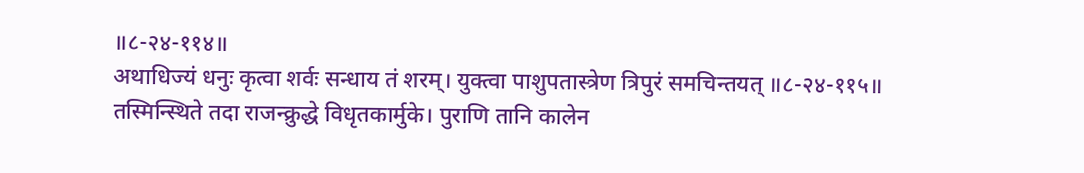॥८-२४-११४॥
अथाधिज्यं धनुः कृत्वा शर्वः सन्धाय तं शरम्। युक्त्वा पाशुपतास्त्रेण त्रिपुरं समचिन्तयत् ॥८-२४-११५॥
तस्मिन्स्थिते तदा राजन्क्रुद्धे विधृतकार्मुके। पुराणि तानि कालेन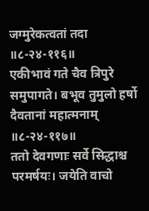जग्मुरेकत्वतां तदा ॥८-२४-११६॥
एकीभावं गते चैव त्रिपुरे समुपागते। बभूव तुमुलो हर्षो दैवतानां महात्मनाम् ॥८-२४-११७॥
ततो देवगणाः सर्वे सिद्धाश्च परमर्षयः। जयेति वाचो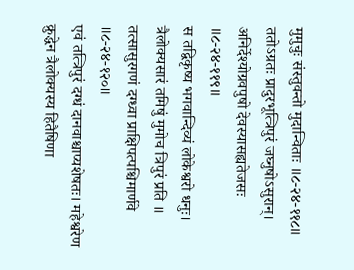मुमुचुः संस्तुवन्तो मुदान्विताः ॥८-२४-११८॥
ततोऽग्रतः प्रादुरभूत्त्रिपुरं जघ्नुषोऽसुरान्। अनिर्देश्योग्रवपुषो देवस्यासह्यतेजसः ॥८-२४-११९॥
स तद्विकृष्य भगवान्दिव्यं लोकेश्वरो धनुः। त्रैलोक्यसारं तमिषुं मुमोच त्रिपुरं प्रति ॥ तत्सासुरगणं दग्ध्वा प्राक्षिपत्पश्चिमार्णवे ॥८-२४-१२०॥
एवं तत्त्रिपुरं दग्धं दानवाश्चाप्यशेषतः। महेश्वरेण क्रुद्धेन त्रैलोक्यस्य हितैषिणा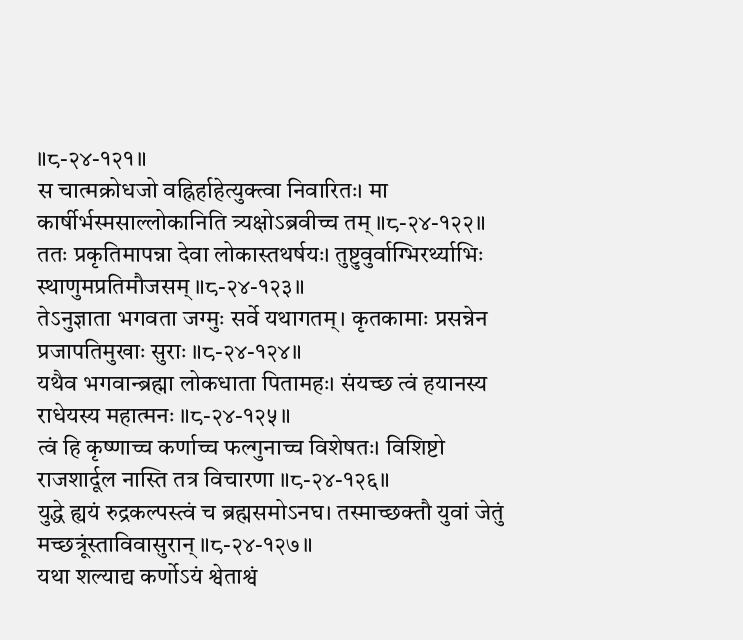॥८-२४-१२१॥
स चात्मक्रोधजो वह्निर्हाहेत्युक्त्वा निवारितः। मा कार्षीर्भस्मसाल्लोकानिति त्र्यक्षोऽब्रवीच्च तम् ॥८-२४-१२२॥
ततः प्रकृतिमापन्ना देवा लोकास्तथर्षयः। तुष्टुवुर्वाग्भिरर्थ्याभिः स्थाणुमप्रतिमौजसम् ॥८-२४-१२३॥
तेऽनुज्ञाता भगवता जग्मुः सर्वे यथागतम्। कृतकामाः प्रसन्नेन प्रजापतिमुखाः सुराः ॥८-२४-१२४॥
यथैव भगवान्ब्रह्मा लोकधाता पितामहः। संयच्छ त्वं हयानस्य राधेयस्य महात्मनः ॥८-२४-१२५॥
त्वं हि कृष्णाच्च कर्णाच्च फल्गुनाच्च विशेषतः। विशिष्टो राजशार्दूल नास्ति तत्र विचारणा ॥८-२४-१२६॥
युद्धे ह्ययं रुद्रकल्पस्त्वं च ब्रह्मसमोऽनघ। तस्माच्छक्तौ युवां जेतुं मच्छत्रूंस्ताविवासुरान् ॥८-२४-१२७॥
यथा शल्याद्य कर्णोऽयं श्वेताश्वं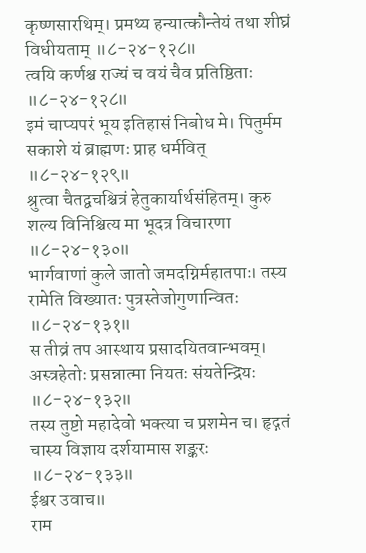कृष्णसारथिम्। प्रमथ्य हन्यात्कौन्तेयं तथा शीघ्रं विधीयताम् ॥८-२४-१२८॥
त्वयि कर्णश्च राज्यं च वयं चैव प्रतिष्ठिताः ॥८-२४-१२८॥
इमं चाप्यपरं भूय इतिहासं निबोध मे। पितुर्मम सकाशे यं ब्राह्मणः प्राह धर्मवित् ॥८-२४-१२९॥
श्रुत्वा चैतद्वचश्चित्रं हेतुकार्यार्थसंहितम्। कुरु शल्य विनिश्चित्य मा भूदत्र विचारणा ॥८-२४-१३०॥
भार्गवाणां कुले जातो जमदग्निर्महातपाः। तस्य रामेति विख्यातः पुत्रस्तेजोगुणान्वितः ॥८-२४-१३१॥
स तीव्रं तप आस्थाय प्रसादयितवान्भवम्। अस्त्रहेतोः प्रसन्नात्मा नियतः संयतेन्द्रियः ॥८-२४-१३२॥
तस्य तुष्टो महादेवो भक्त्या च प्रशमेन च। हृद्गतं चास्य विज्ञाय दर्शयामास शङ्करः ॥८-२४-१३३॥
ईश्वर उवाच॥
राम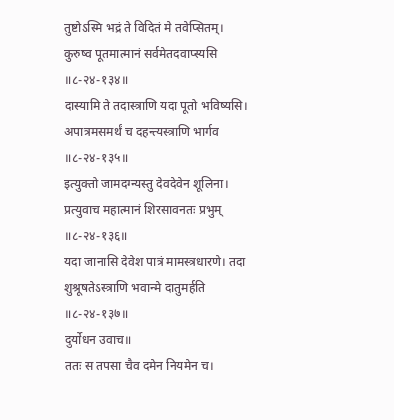तुष्टोऽस्मि भद्रं ते विदितं मे तवेप्सितम्। कुरुष्व पूतमात्मानं सर्वमेतदवाप्स्यसि ॥८-२४-१३४॥
दास्यामि ते तदास्त्राणि यदा पूतो भविष्यसि। अपात्रमसमर्थं च दहन्त्यस्त्राणि भार्गव ॥८-२४-१३५॥
इत्युक्तो जामदग्न्यस्तु देवदेवेन शूलिना। प्रत्युवाच महात्मानं शिरसावनतः प्रभुम् ॥८-२४-१३६॥
यदा जानासि देवेश पात्रं मामस्त्रधारणे। तदा शुश्रूषतेऽस्त्राणि भवान्मे दातुमर्हति ॥८-२४-१३७॥
दुर्योधन उवाच॥
ततः स तपसा चैव दमेन नियमेन च।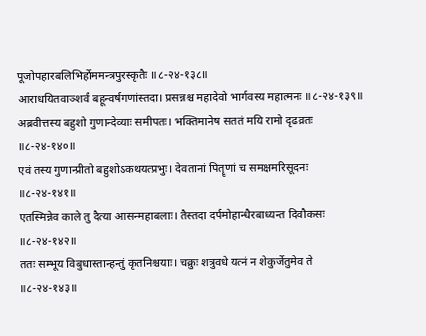पूजोपहारबलिभिर्होममन्त्रपुरस्कृतैः ॥८-२४-१३८॥
आराधयितवाञ्शर्वं बहून्वर्षगणांस्तदा। प्रसन्नश्च महादेवो भार्गवस्य महात्मनः ॥८-२४-१३९॥
अब्रवीत्तस्य बहुशो गुणान्देव्याः समीपतः। भक्तिमानेष सततं मयि रामो दृढव्रतः ॥८-२४-१४०॥
एवं तस्य गुणान्प्रीतो बहुशोऽकथयत्प्रभुः। देवतानां पितॄणां च समक्षमरिसूदनः ॥८-२४-१४१॥
एतस्मिन्नेव काले तु दैत्या आसन्महाबलाः। तैस्तदा दर्पमोहान्धैरबाध्यन्त दिवौकसः ॥८-२४-१४२॥
ततः सम्भूय विबुधास्तान्हन्तुं कृतनिश्चयाः। चक्रुः शत्रुवधे यत्नं न शेकुर्जेतुमेव ते ॥८-२४-१४३॥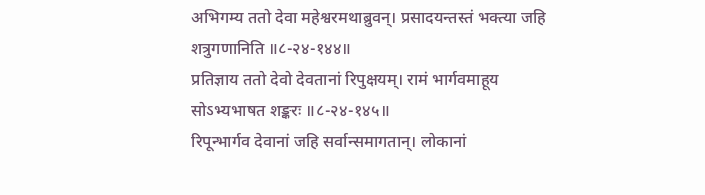अभिगम्य ततो देवा महेश्वरमथाब्रुवन्। प्रसादयन्तस्तं भक्त्या जहि शत्रुगणानिति ॥८-२४-१४४॥
प्रतिज्ञाय ततो देवो देवतानां रिपुक्षयम्। रामं भार्गवमाहूय सोऽभ्यभाषत शङ्करः ॥८-२४-१४५॥
रिपून्भार्गव देवानां जहि सर्वान्समागतान्। लोकानां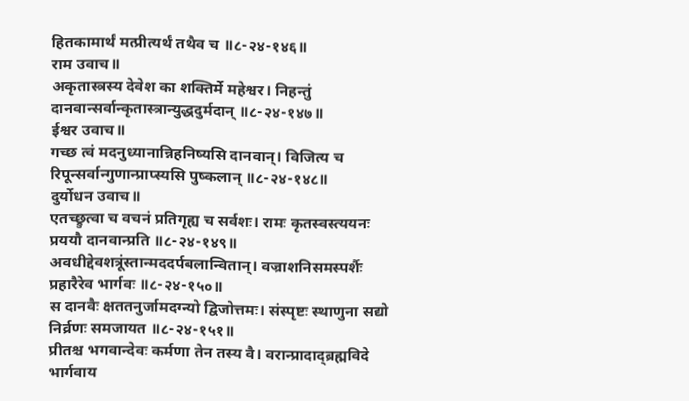हितकामार्थं मत्प्रीत्यर्थं तथैव च ॥८-२४-१४६॥
राम उवाच॥
अकृतास्त्रस्य देवेश का शक्तिर्मे महेश्वर। निहन्तुं दानवान्सर्वान्कृतास्त्रान्युद्धदुर्मदान् ॥८-२४-१४७॥
ईश्वर उवाच॥
गच्छ त्वं मदनुध्यानान्निहनिष्यसि दानवान्। विजित्य च रिपून्सर्वान्गुणान्प्राप्स्यसि पुष्कलान् ॥८-२४-१४८॥
दुर्योधन उवाच॥
एतच्छ्रुत्वा च वचनं प्रतिगृह्य च सर्वशः। रामः कृतस्वस्त्ययनः प्रययौ दानवान्प्रति ॥८-२४-१४९॥
अवधीद्देवशत्रूंस्तान्मददर्पबलान्वितान्। वज्राशनिसमस्पर्शैः प्रहारैरेव भार्गवः ॥८-२४-१५०॥
स दानवैः क्षततनुर्जामदग्न्यो द्विजोत्तमः। संस्पृष्टः स्थाणुना सद्यो निर्व्रणः समजायत ॥८-२४-१५१॥
प्रीतश्च भगवान्देवः कर्मणा तेन तस्य वै। वरान्प्रादाद्ब्रह्मविदे भार्गवाय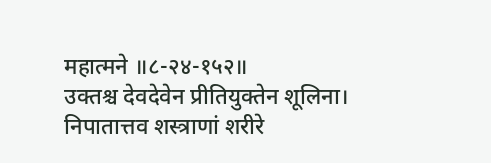महात्मने ॥८-२४-१५२॥
उक्तश्च देवदेवेन प्रीतियुक्तेन शूलिना। निपातात्तव शस्त्राणां शरीरे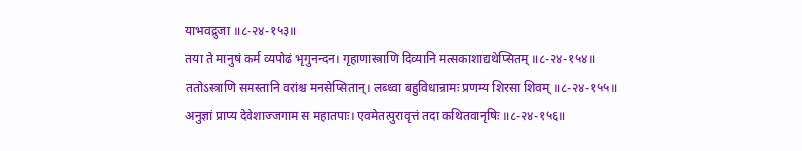याभवद्रुजा ॥८-२४-१५३॥
तया ते मानुषं कर्म व्यपोढं भृगुनन्दन। गृहाणास्त्राणि दिव्यानि मत्सकाशाद्यथेप्सितम् ॥८-२४-१५४॥
ततोऽस्त्राणि समस्तानि वरांश्च मनसेप्सितान्। लब्ध्वा बहुविधान्रामः प्रणम्य शिरसा शिवम् ॥८-२४-१५५॥
अनुज्ञां प्राप्य देवेशाज्जगाम स महातपाः। एवमेतत्पुरावृत्तं तदा कथितवानृषिः ॥८-२४-१५६॥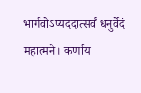भार्गवोऽप्यददात्सर्वं धनुर्वेदं महात्मने। कर्णाय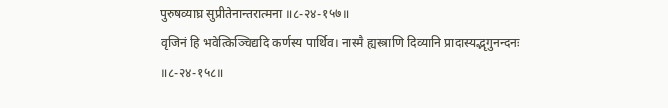पुरुषव्याघ्र सुप्रीतेनान्तरात्मना ॥८-२४-१५७॥
वृजिनं हि भवेत्किञ्चिद्यदि कर्णस्य पार्थिव। नास्मै ह्यस्त्राणि दिव्यानि प्रादास्यद्भृगुनन्दनः ॥८-२४-१५८॥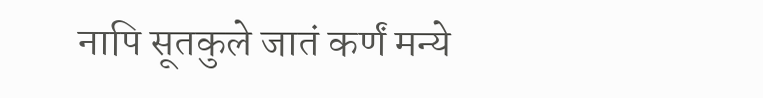नापि सूतकुले जातं कर्णं मन्ये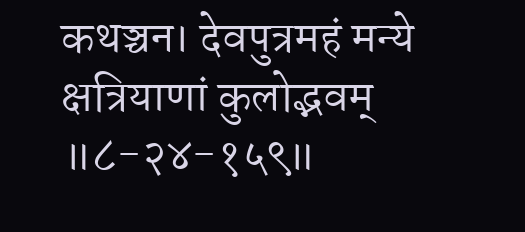कथञ्चन। देवपुत्रमहं मन्ये क्षत्रियाणां कुलोद्भवम् ॥८-२४-१५९॥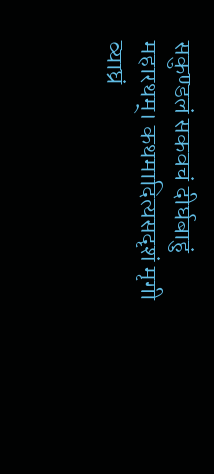सकुण्डलं सकवचं दीर्घबाहुं महारथम्। कथमादित्यसदृशं मृगी व्याघ्रं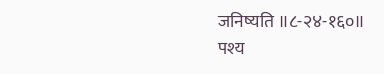जनिष्यति ॥८-२४-१६०॥
पश्य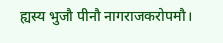ह्यस्य भुजौ पीनौ नागराजकरोपमौ।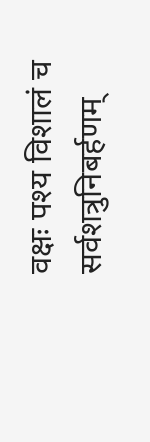वक्षः पश्य विशालं च सर्वशत्रुनिबर्हणम्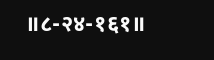॥८-२४-१६१॥